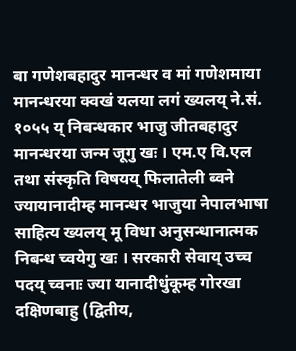बा गणेशबहादुर मानन्धर व मां गणेशमाया मानन्धरया क्वखं यलया लगं ख्यलय् ने.सं. १०५५ य् निबन्धकार भाजु जीतबहादुर मानन्धरया जन्म जूगु खः । एम.ए वि.एल तथा संस्कृति विषयय् फिलातेली ब्वने ज्यायानादीम्ह मानन्धर भाजुया नेपालभाषा साहित्य ख्यलय् मू विधा अनुसन्धानात्मक निबन्ध च्वयेगु खः । सरकारी सेवाय् उच्च पदय् च्वनाः ज्या यानादीधुंकूम्ह गोरखा दक्षिणबाहु (द्वितीय,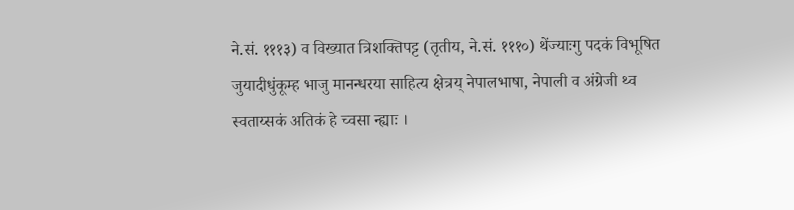ने.सं. १११३) व विख्यात त्रिशक्तिपट्ट (तृतीय, ने.सं. १११०) थेंज्याःगु पदकं विभूषित जुयादीधुंकूम्ह भाजु मानन्धरया साहित्य क्षेत्रय् नेपालभाषा, नेपाली व अंग्रेजी थ्व स्वताय्सकं अतिकं हे च्वसा न्ह्याः ।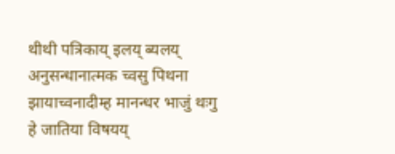थीथी पत्रिकाय् इलय् ब्यलय् अनुसन्धानात्मक च्वसु पिथना झायाच्वनादीम्ह मानन्धर भाजुं थःगु हे जातिया विषयय्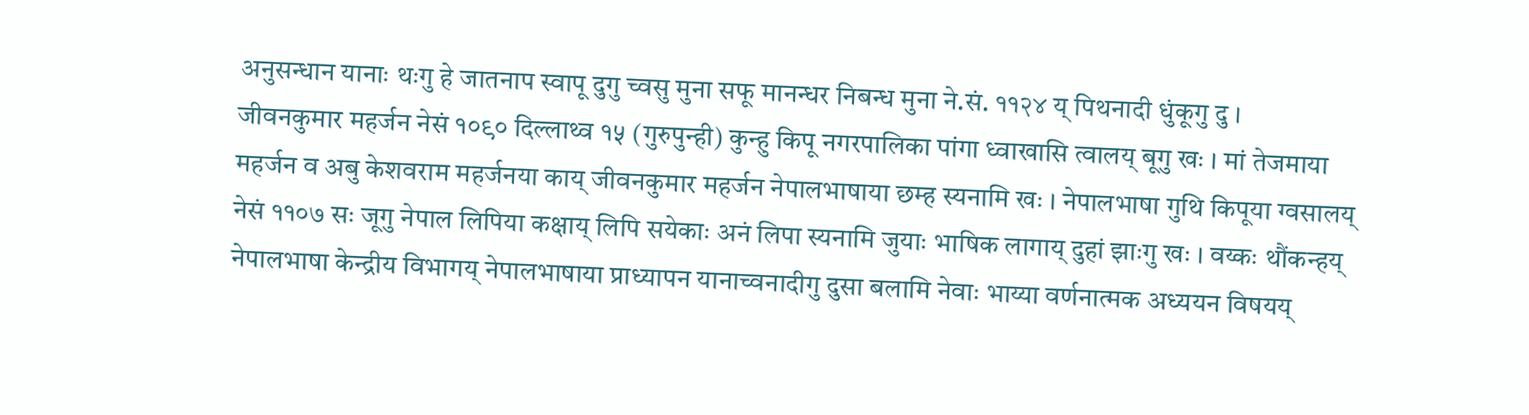अनुसन्धान यानाः थःगु हे जातनाप स्वापू दुगु च्वसु मुना सफू मानन्धर निबन्ध मुना ने.सं. ११२४ य् पिथनादी धुंकूगु दु ।
जीवनकुमार महर्जन नेसं १०९० दिल्लाथ्व १५ (गुरुपुन्ही) कुन्हु किपू नगरपालिका पांगा ध्वाखासि त्वालय् बूगु खः । मां तेजमाया महर्जन व अबु केशवराम महर्जनया काय् जीवनकुमार महर्जन नेपालभाषाया छम्ह स्यनामि खः । नेपालभाषा गुथि किपूया ग्वसालय् नेसं ११०७ सः जूगु नेपाल लिपिया कक्षाय् लिपि सयेकाः अनं लिपा स्यनामि जुयाः भाषिक लागाय् दुहां झाःगु खः । वय्कः थौंकन्हय् नेपालभाषा केन्द्रीय विभागय् नेपालभाषाया प्राध्यापन यानाच्वनादीगु दुसा बलामि नेवाः भाय्या वर्णनात्मक अध्ययन विषयय्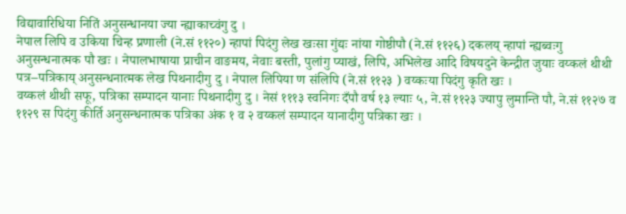विद्यावारिधिया नितिं अनुसन्धानया ज्या न्ह्याकाच्वंगु दु ।
नेपाल लिपि व उकिया चिन्ह प्रणाली (ने.सं ११२०) न्हापां पिदंगु लेख खःसा गुंद्यः नांया गोष्ठीपौ (ने.सं ११२६) दकलय् न्हापां न्ह्यब्वःगु अनुसन्धनात्मक पौ खः । नेपालभाषाया प्राचीन वाङमय, नेवाः बस्ती, पुलांगु प्याखं, लिपि, अभिलेख आदि विषयदुने केन्द्रीत जुयाः वय्कलं थीथी पत्र–पत्रिकाय् अनुसन्धनात्मक लेख पिथनादीगु दु । नेपाल लिपिया ण संलिपि (ने.सं ११२३ ) वय्कःया पिदंगु कृति खः ।
वय्कलं थीथी सफू, पत्रिका सम्पादन यानाः पिथनादीगु दु । नेसं १११३ स्वनिगः दँपौ वर्ष १३ ल्याः ५, ने.सं ११२३ ज्यापु लुमान्ति पौ, ने.सं ११२७ व ११२९ स पिदंगु कीर्ति अनुसन्धनात्मक पत्रिका अंक १ व २ वय्कलं सम्पादन यानादीगु पत्रिका खः ।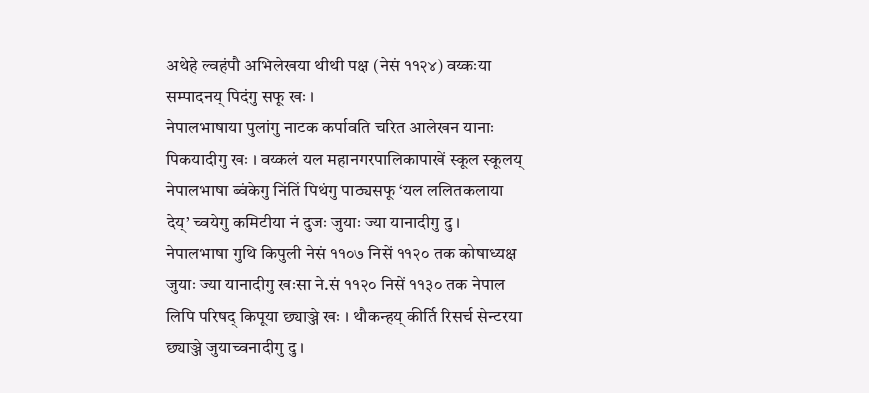अथेहे ल्वहंपौ अभिलेखया थीथी पक्ष (नेसं ११२४) वय्कःया सम्पादनय् पिदंगु सफू खः ।
नेपालभाषाया पुलांगु नाटक कर्पावति चरित आलेखन यानाः पिकयादीगु खः । वय्कलं यल महानगरपालिकापाखें स्कूल स्कूलय् नेपालभाषा ब्वंकेगु निंतिं पिथंगु पाठ्यसफू ‘यल ललितकलाया देय्’ च्वयेगु कमिटीया नं दुजः जुयाः ज्या यानादीगु दु ।
नेपालभाषा गुथि किपुली नेसं ११०७ निसें ११२० तक कोषाध्यक्ष जुयाः ज्या यानादीगु खःसा ने.सं ११२० निसें ११३० तक नेपाल लिपि परिषद् किपूया छ्याञ्जे खः । थौकन्हय् कीर्ति रिसर्च सेन्टरया छ्याञ्जे जुयाच्वनादीगु दु ।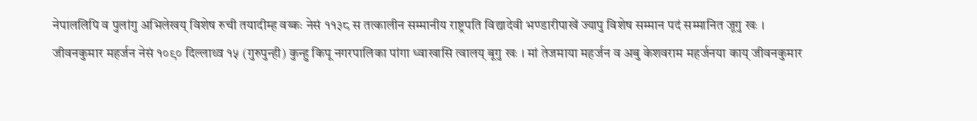नेपाललिपि व पुलांगु अभिलेखय् विशेष रुची तयादीम्ह वय्कः नेसं ११३८ स तत्कालीन सम्मानीय राष्ट्रपति विद्यादेवी भण्डारीपाखें ज्यापु विशेष सम्मान पदं सम्मानित जूगु खः ।
जीवनकुमार महर्जन नेसं १०९० दिल्लाथ्व १५ (गुरुपुन्ही) कुन्हु किपू नगरपालिका पांगा ध्वाखासि त्वालय् बूगु खः । मां तेजमाया महर्जन व अबु केशवराम महर्जनया काय् जीवनकुमार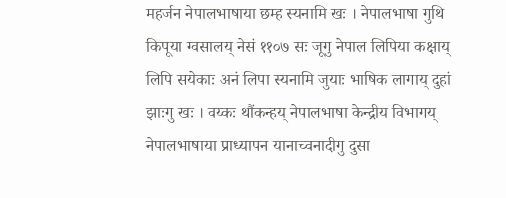महर्जन नेपालभाषाया छम्ह स्यनामि खः । नेपालभाषा गुथि किपूया ग्वसालय् नेसं ११०७ सः जूगु नेपाल लिपिया कक्षाय् लिपि सयेकाः अनं लिपा स्यनामि जुयाः भाषिक लागाय् दुहां झाःगु खः । वय्कः थौंकन्हय् नेपालभाषा केन्द्रीय विभागय् नेपालभाषाया प्राध्यापन यानाच्वनादीगु दुसा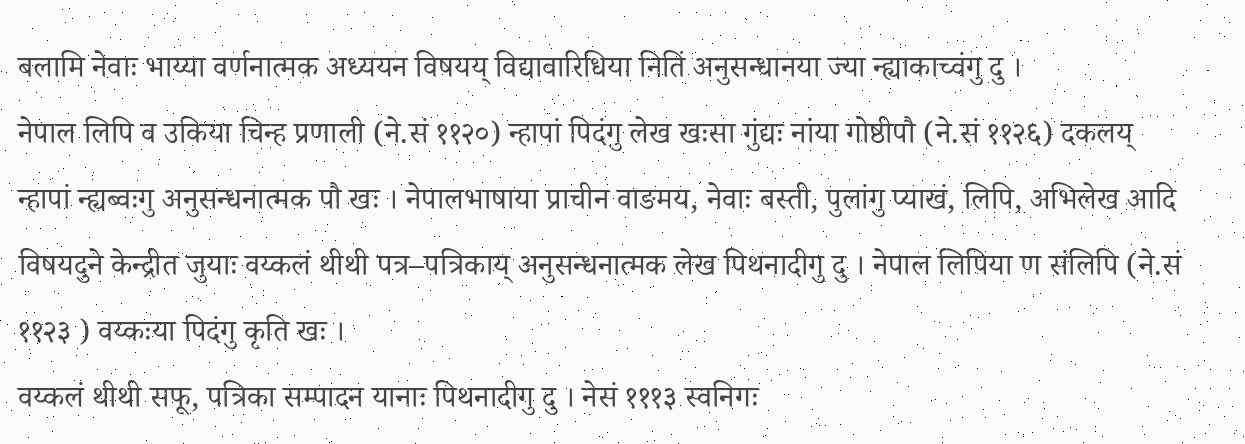बलामि नेवाः भाय्या वर्णनात्मक अध्ययन विषयय् विद्यावारिधिया नितिं अनुसन्धानया ज्या न्ह्याकाच्वंगु दु ।
नेपाल लिपि व उकिया चिन्ह प्रणाली (ने.सं ११२०) न्हापां पिदंगु लेख खःसा गुंद्यः नांया गोष्ठीपौ (ने.सं ११२६) दकलय् न्हापां न्ह्यब्वःगु अनुसन्धनात्मक पौ खः । नेपालभाषाया प्राचीन वाङमय, नेवाः बस्ती, पुलांगु प्याखं, लिपि, अभिलेख आदि विषयदुने केन्द्रीत जुयाः वय्कलं थीथी पत्र–पत्रिकाय् अनुसन्धनात्मक लेख पिथनादीगु दु । नेपाल लिपिया ण संलिपि (ने.सं ११२३ ) वय्कःया पिदंगु कृति खः ।
वय्कलं थीथी सफू, पत्रिका सम्पादन यानाः पिथनादीगु दु । नेसं १११३ स्वनिगः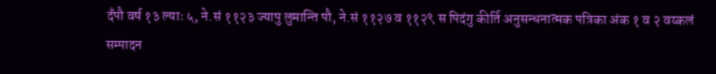दँपौ वर्ष १३ ल्याः ५, ने.सं ११२३ ज्यापु लुमान्ति पौ, ने.सं ११२७ व ११२९ स पिदंगु कीर्ति अनुसन्धनात्मक पत्रिका अंक १ व २ वय्कलं सम्पादन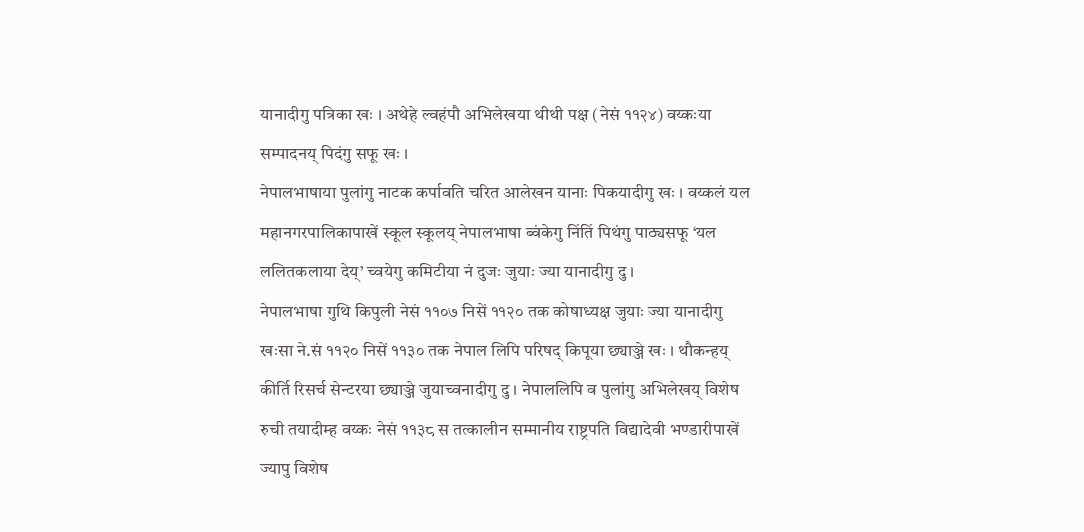यानादीगु पत्रिका खः । अथेहे ल्वहंपौ अभिलेखया थीथी पक्ष (नेसं ११२४) वय्कःया सम्पादनय् पिदंगु सफू खः ।
नेपालभाषाया पुलांगु नाटक कर्पावति चरित आलेखन यानाः पिकयादीगु खः । वय्कलं यल महानगरपालिकापाखें स्कूल स्कूलय् नेपालभाषा ब्वंकेगु निंतिं पिथंगु पाठ्यसफू ‘यल ललितकलाया देय्’ च्वयेगु कमिटीया नं दुजः जुयाः ज्या यानादीगु दु ।
नेपालभाषा गुथि किपुली नेसं ११०७ निसें ११२० तक कोषाध्यक्ष जुयाः ज्या यानादीगु खःसा ने.सं ११२० निसें ११३० तक नेपाल लिपि परिषद् किपूया छ्याञ्जे खः । थौकन्हय् कीर्ति रिसर्च सेन्टरया छ्याञ्जे जुयाच्वनादीगु दु । नेपाललिपि व पुलांगु अभिलेखय् विशेष रुची तयादीम्ह वय्कः नेसं ११३८ स तत्कालीन सम्मानीय राष्ट्रपति विद्यादेवी भण्डारीपाखें ज्यापु विशेष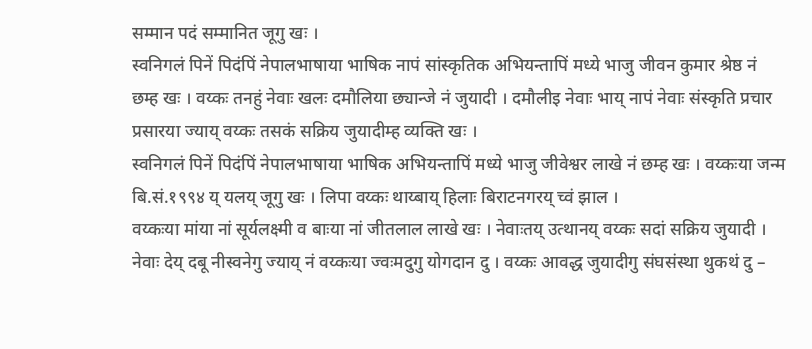सम्मान पदं सम्मानित जूगु खः ।
स्वनिगलं पिनें पिदंपिं नेपालभाषाया भाषिक नापं सांस्कृतिक अभियन्तापिं मध्ये भाजु जीवन कुमार श्रेष्ठ नं छम्ह खः । वय्कः तनहुं नेवाः खलः दमौलिया छ्यान्जे नं जुयादी । दमौलीइ नेवाः भाय् नापं नेवाः संस्कृति प्रचार प्रसारया ज्याय् वय्कः तसकं सक्रिय जुयादीम्ह व्यक्ति खः ।
स्वनिगलं पिनें पिदंपिं नेपालभाषाया भाषिक अभियन्तापिं मध्ये भाजु जीवेश्वर लाखे नं छम्ह खः । वय्कःया जन्म बि.सं.१९९४ य् यलय् जूगु खः । लिपा वय्कः थाय्बाय् हिलाः बिराटनगरय् च्वं झाल ।
वय्कःया मांया नां सूर्यलक्ष्मी व बाःया नां जीतलाल लाखे खः । नेवाःतय् उत्थानय् वय्कः सदां सक्रिय जुयादी । नेवाः देय् दबू नीस्वनेगु ज्याय् नं वय्कःया ज्वःमदुगु योगदान दु । वय्कः आवद्ध जुयादीगु संघसंस्था थुकथं दु –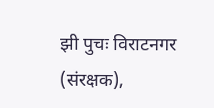झी पुचः विराटनगर (संरक्षक),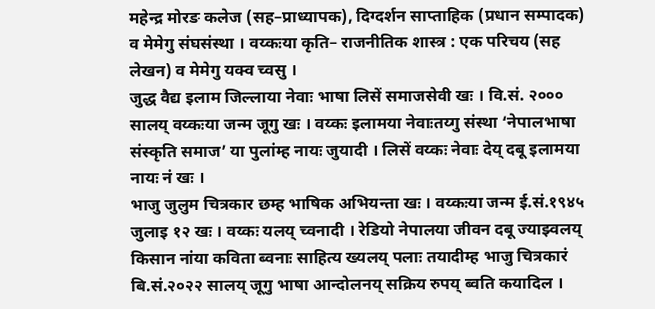महेन्द्र मोरङ कलेज (सह–प्राध्यापक), दिग्दर्शन साप्ताहिक (प्रधान सम्पादक) व मेमेगु संघसंस्था । वय्कःया कृति– राजनीतिक शास्त्र : एक परिचय (सह लेखन) व मेमेगु यक्व च्वसु ।
जुद्ध वैद्य इलाम जिल्लाया नेवाः भाषा लिसें समाजसेवी खः । वि.सं. २००० सालय् वय्कःया जन्म जूगु खः । वय्कः इलामया नेवाःतय्गु संस्था ‘नेपालभाषा संस्कृति समाज’ या पुलांम्ह नायः जुयादी । लिसें वय्कः नेवाः देय् दबू इलामया नायः नं खः ।
भाजु जुलुम चित्रकार छम्ह भाषिक अभियन्ता खः । वय्कःया जन्म ई.सं.१९४५ जुलाइ १२ खः । वय्कः यलय् च्वनादी । रेडियो नेपालया जीवन दबू ज्याझ्वलय् किसान नांया कविता ब्वनाः साहित्य ख्यलय् पलाः तयादीम्ह भाजु चित्रकारं बि.सं.२०२२ सालय् जूगु भाषा आन्दोलनय् सक्रिय रुपय् ब्वति कयादिल ।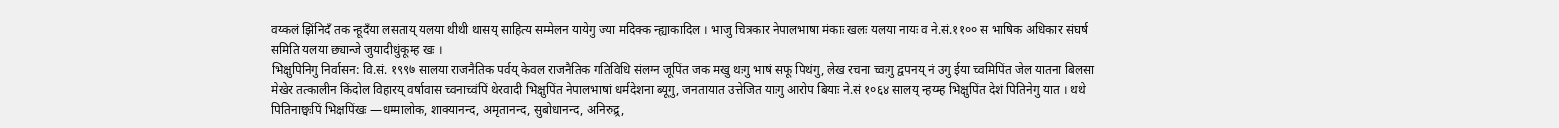वय्कलं झिंनिदँ तक न्हूदँया लसताय् यलया थीथी थासय् साहित्य सम्मेलन यायेगु ज्या मदिक्क न्ह्याकादिल । भाजु चित्रकार नेपालभाषा मंकाः खलः यलया नायः व ने.सं.११०० स भाषिक अधिकार संघर्ष समिति यलया छ्यान्जे जुयादीधुंकूम्ह खः ।
भिक्षुपिनिगु निर्वासन: वि.सं. १९९७ सालया राजनैतिक पर्वय् केवल राजनैतिक गतिविधि संलग्न जूपिंत जक मखु थःगु भाषं सफू पिथंगु, लेख रचना च्वःगु द्वपनय् नं उगु ईया च्वमिपिंत जेल यातना बिलसा मेखेर तत्कालीन किंदोल विहारय् वर्षावास च्वनाच्वंपिं थेरवादी भिक्षुपिंत नेपालभाषां धर्मदेशना ब्यूगु, जनतायात उत्तेजित याःगु आरोप बियाः ने.सं १०६४ सालय् न्हय्म्ह भिक्षुपिंत देशं पितिनेगु यात । थथे पितिनाछ्वःपिं भिक्षपिंखः —धम्मालोक, शाक्यानन्द, अमृतानन्द, सुबोधानन्द, अनिरुद्र्र,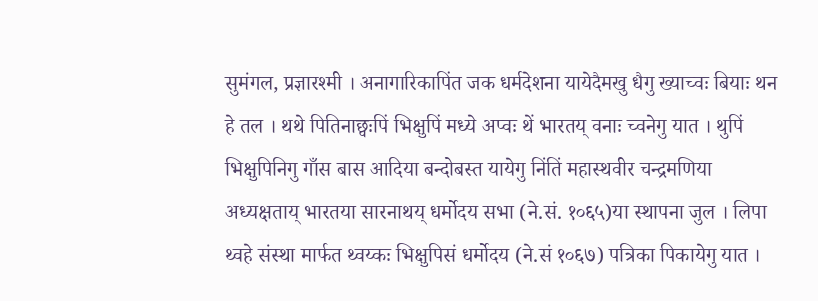सुमंगल, प्रज्ञारश्मी । अनागारिकापिंत जक धर्मदेशना यायेदैमखु धैगु ख्याच्वः बियाः थन हे तल । थथे पितिनाछ्वःपिं भिक्षुपिं मध्ये अप्वः थें भारतय् वनाः च्वनेगु यात । थुपिं भिक्षुपिनिगु गाँस बास आदिया बन्दोबस्त यायेगु निंतिं महास्थवीर चन्द्रमणिया अध्यक्षताय् भारतया सारनाथय् धर्मोदय सभा (ने.सं. १०६५)या स्थापना जुल । लिपा थ्वहे संस्था मार्फत थ्वय्कः भिक्षुपिसं धर्मोदय (ने.सं १०६७) पत्रिका पिकायेगु यात ।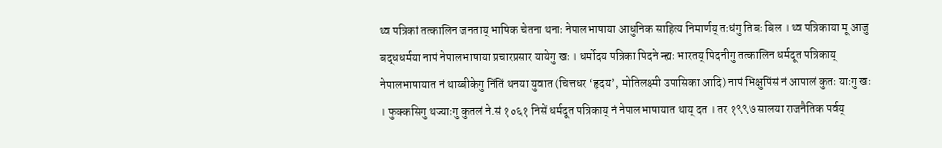थ्व पत्रिकां तत्कालिन जनताय् भाषिक चेतना थनाः नेपालभाषाया आधुनिक साहित्य निमार्णय् तःधंगु तिबः बिल । थ्व पत्रिकाया मू आजु बद्धधर्मया नापं नेपालभाषाया प्रचारप्रसार यायेगु खः । धर्मोदय पत्रिका पिदने न्ह्यः भारतय् पिदनीगु तत्कालिन धर्मदूत पत्रिकाय् नेपालभाषायात नं थाय्बीकेगु निंतिं थनया युवात (चित्तधर ‘हृदय’, मोतिलक्ष्मी उपासिका आदि) नापं भिक्षुपिंसं नं आपालं कुतः याःगु खः । फुक्कसिगु थज्याःगु कुतलं ने.सं १०६१ निसें धर्मदूत पत्रिकाय् नं नेपालभाषायात थाय् दत । तर १९९७ सालया राजनैतिक पर्वय्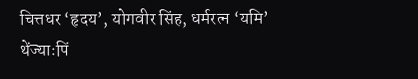चित्तधर ‘हृदय’, योगवीर सिंह, धर्मरत्न ‘यमि’ थेंज्याःपिं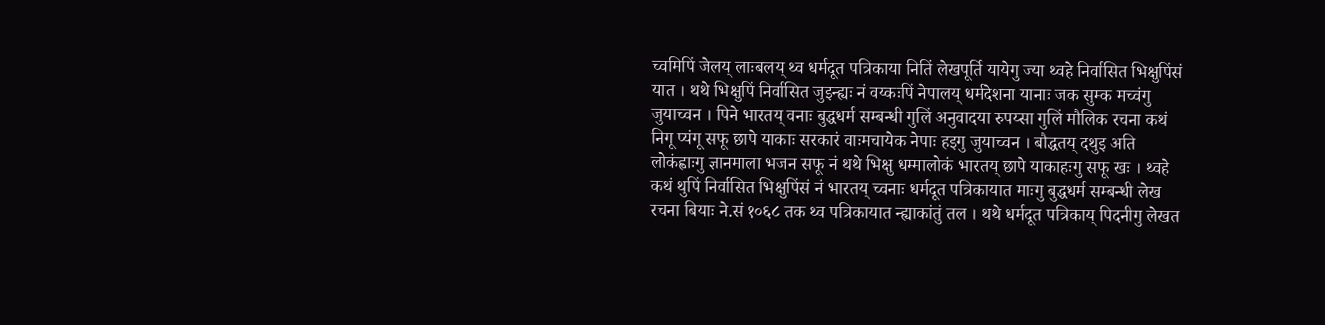च्वमिपिं जेलय् लाःबलय् थ्व धर्मदूत पत्रिकाया नितिं लेखपूर्ति यायेगु ज्या थ्वहे निर्वासित भिक्षुपिंसं यात । थथे भिक्षुपिं निर्वासित जुइन्ह्यः नं वय्कःपिं नेपालय् धर्मदेशना यानाः जक सुम्क मच्वंगु जुयाच्वन । पिने भारतय् वनाः बुद्धधर्म सम्बन्धी गुलिं अनुवादया रुपय्सा गुलिं मौलिक रचना कथं निगू प्यंगू सफू छापे याकाः सरकारं वाःमचायेक नेपाः हइगु जुयाच्वन । बौद्धतय् दथुइ अति लोकंह्वाःगु ज्ञानमाला भजन सफू नं थथे भिक्षु धम्मालोकं भारतय् छापे याकाहःगु सफू खः । थ्वहे कथं थुपिं निर्वासित भिक्षुपिंसं नं भारतय् च्वनाः धर्मदूत पत्रिकायात माःगु बुद्धधर्म सम्बन्धी लेख रचना बियाः ने.सं १०६८ तक थ्व पत्रिकायात न्ह्याकांतुं तल । थथे धर्मदूत पत्रिकाय् पिदनीगु लेखत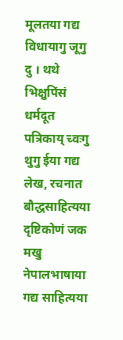मूलतया गद्य विधायागु जूगु दु । थथे भिक्षुपिंसं धर्मदूत पत्रिकाय् च्वःगु थुगु ईया गद्य लेख, रचनात बौद्धसाहित्यया दृष्टिकोणं जक मखु नेपालभाषाया गद्य साहित्यया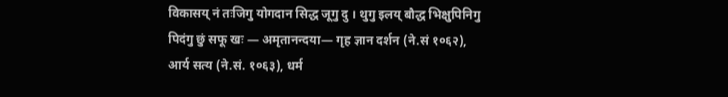विकासय् नं तःजिगु योगदान सिद्ध जूगु दु । थुगु इलय् बौद्ध भिक्षुपिनिगु पिदंगु छुं सफू खः — अमृतानन्दया— गृह ज्ञान दर्शन (ने.सं १०६२), आर्य सत्य (ने.सं. १०६३), धर्म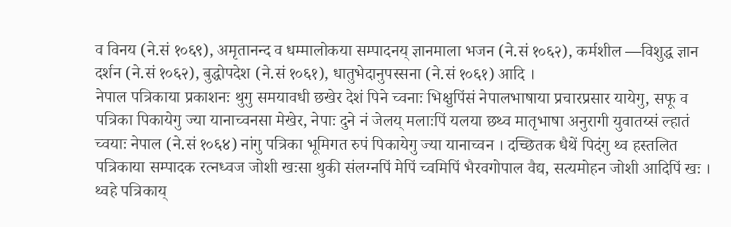व विनय (ने.सं १०६९), अमृतानन्द व धम्मालोकया सम्पादनय् ज्ञानमाला भजन (ने.सं १०६२), कर्मशील —विशुद्ध ज्ञान दर्शन (ने.सं १०६२), बुद्धोपदेश (ने.सं १०६१), धातुभेदानुपस्सना (ने.सं १०६१) आदि ।
नेपाल पत्रिकाया प्रकाशनः थुगु समयावधी छखेर देशं पिने च्वनाः भिक्षुपिंसं नेपालभाषाया प्रचारप्रसार यायेगु, सफू व पत्रिका पिकायेगु ज्या यानाच्वनसा मेखेर, नेपाः दुने नं जेलय् मलाःपिं यलया छथ्व मातृभाषा अनुरागी युवातय्सं ल्हातं च्वयाः नेपाल (ने.सं १०६४) नांगु पत्रिका भूमिगत रुपं पिकायेगु ज्या यानाच्वन । दच्छितक धैथें पिदंगु थ्व हस्तलित पत्रिकाया सम्पादक रत्नध्वज जोशी खःसा थुकी संलग्नपिं मेपिं च्वमिपिं भैरवगोपाल वैद्य, सत्यमोहन जोशी आदिपिं खः । थ्वहे पत्रिकाय्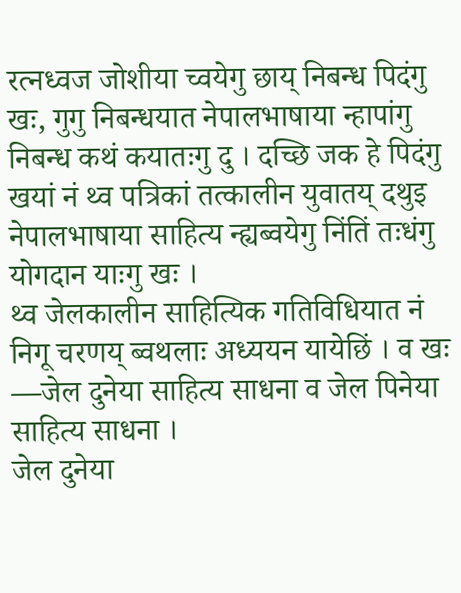रत्नध्वज जोशीया च्वयेगु छाय् निबन्ध पिदंगु खः, गुगु निबन्धयात नेपालभाषाया न्हापांगु निबन्ध कथं कयातःगु दु । दच्छि जक हे पिदंगु खयां नं थ्व पत्रिकां तत्कालीन युवातय् दथुइ नेपालभाषाया साहित्य न्ह्यब्वयेगु निंतिं तःधंगु योगदान याःगु खः ।
थ्व जेलकालीन साहित्यिक गतिविधियात नं निगू चरणय् ब्वथलाः अध्ययन यायेछिं । व खः —जेल दुनेया साहित्य साधना व जेल पिनेया साहित्य साधना ।
जेल दुनेया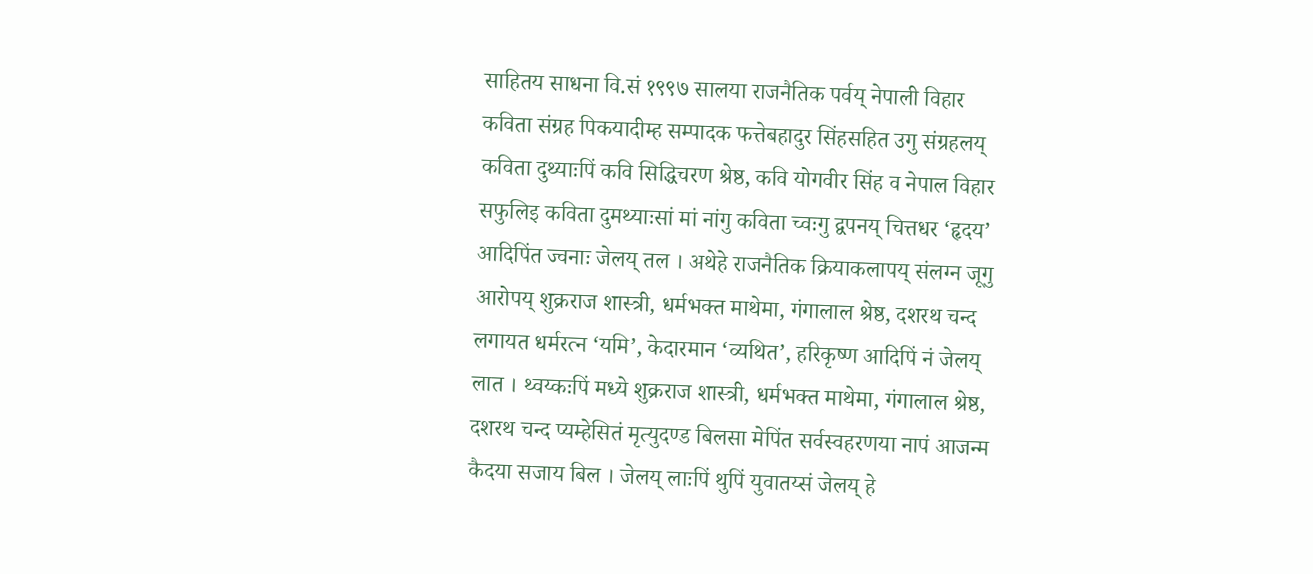साहितय साधना वि.सं १९९७ सालया राजनैतिक पर्वय् नेपाली विहार कविता संग्रह पिकयादीम्ह सम्पादक फत्तेबहादुर सिंहसहित उगु संग्रहलय् कविता दुथ्याःपिं कवि सिद्धिचरण श्रेष्ठ, कवि योगवीर सिंह व नेपाल विहार सफुलिइ कविता दुमथ्याःसां मां नांगु कविता च्वःगु द्वपनय् चित्तधर ‘हृदय’ आदिपिंत ज्वनाः जेलय् तल । अथेहे राजनैतिक क्रियाकलापय् संलग्न जूगु आरोपय् शुक्रराज शास्त्री, धर्मभक्त माथेमा, गंगालाल श्रेष्ठ, दशरथ चन्द लगायत धर्मरत्न ‘यमि’, केदारमान ‘व्यथित’, हरिकृष्ण आदिपिं नं जेलय् लात । थ्वय्कःपिं मध्ये शुक्रराज शास्त्री, धर्मभक्त माथेमा, गंगालाल श्रेष्ठ, दशरथ चन्द प्यम्हेसितं मृत्युदण्ड बिलसा मेपिंत सर्वस्वहरणया नापं आजन्म कैदया सजाय बिल । जेलय् लाःपिं थुपिं युवातय्सं जेलय् हे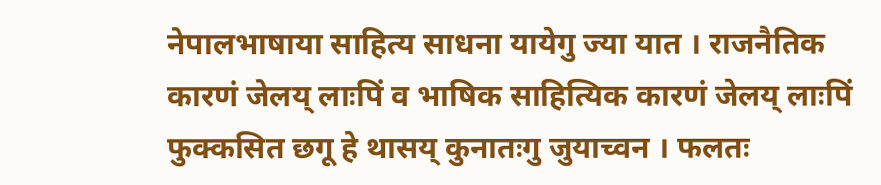नेपालभाषाया साहित्य साधना यायेगु ज्या यात । राजनैतिक कारणं जेलय् लाःपिं व भाषिक साहित्यिक कारणं जेलय् लाःपिं फुक्कसित छगू हे थासय् कुनातःगु जुयाच्वन । फलतः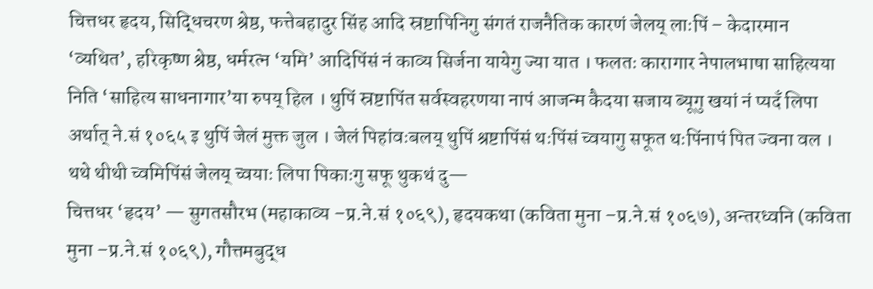चित्तधर हृदय, सिद्धिचरण श्रेष्ठ, फत्तेबहादुर सिंह आदि स्रष्टापिनिगु संगतं राजनैतिक कारणं जेलय् लाःपिं – केदारमान ‘व्यथित’, हरिकृष्ण श्रेष्ठ, धर्मरत्न ‘यमि’ आदिपिंसं नं काव्य सिर्जना यायेगु ज्या यात । फलतः कारागार नेपालभाषा साहित्यया निति ‘साहित्य साधनागार’या रुपय् हिल । थुपिं स्रष्टापिंत सर्वस्वहरणया नापं आजन्म कैदया सजाय ब्यूगु खयां नं प्यदँ लिपा अर्थात् ने.सं १०६५ इ थुपिं जेलं मुक्त जुल । जेलं पिहांवःबलय् थुपिं श्रष्टापिंसं थःपिंसं च्वयागु सफूत थःपिंनापं पित ज्वना वल । थथे थीथी च्वमिपिंसं जेलय् च्वयाः लिपा पिकाःगु सफू थुकथं दु—
चित्तधर ‘हृदय’ — सुगतसौरभ (महाकाव्य –प्र.ने.सं १०६९), हृदयकथा (कविता मुना –प्र.ने.सं १०६७), अन्तरध्वनि (कविता मुना –प्र.ने.सं १०६९), गौत्तमबुद्ध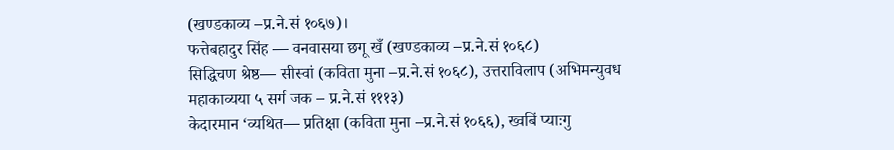(खण्डकाव्य –प्र.ने.सं १०६७)।
फत्तेबहादुर सिंह — वनवासया छगू खँ (खण्डकाव्य –प्र.ने.सं १०६८)
सिद्धिचण श्रेष्ठ— सीस्वां (कविता मुना –प्र.ने.सं १०६८), उत्तराविलाप (अभिमन्युवध महाकाव्यया ५ सर्ग जक – प्र.ने.सं १११३)
केदारमान ‘व्यथित— प्रतिक्षा (कविता मुना –प्र.ने.सं १०६६), ख्वबिं प्याःगु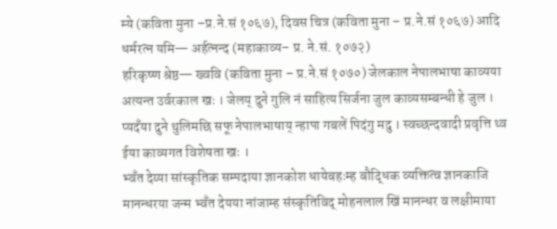म्ये (कविता मुना –प्र.ने.सं १०६७), दिवस चित्र (कविता मुना – प्र.ने.सं १०६७) आदि
धर्मरत्न यमि— अर्हत्नन्द (महाकाव्य– प्र. ने.सं. १०७२)
हरिकृष्ण श्रेष्ठ— ख्ववि (कविता मुना – प्र.ने.सं १०७०) जेलकाल नेपालभाषा काव्यया अत्यन्त उर्वरकाल खः । जेलय् दुने गुलि नं साहित्य सिर्जना जुल काव्यसम्बन्धी हे जुल । प्यदँया दुने थुलिमछि सफू नेपालभाषाय् न्हापा गबलें पिदंगु मदु । स्वच्छन्दवादी प्रवृत्ति थ्व ईया काव्यगत विशेषता खः ।
भ्वँत देय्या सांस्कृतिक सम्पदाया ज्ञानकोश धायेबहःम्ह बौद्धिक व्यक्तित्व ज्ञानकाजि मानन्धरया जन्म भ्वँत देयया नांजाम्ह संस्कृतिविद् मोहनलाल खिं मानन्धर व लक्षीमाया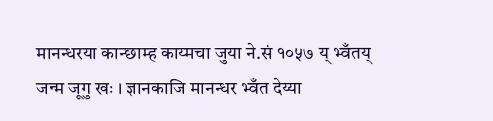मानन्धरया कान्छाम्ह काय्मचा जुया ने.सं १०५७ य् भ्वँतय् जन्म जूगु खः । ज्ञानकाजि मानन्धर भ्वँत देय्या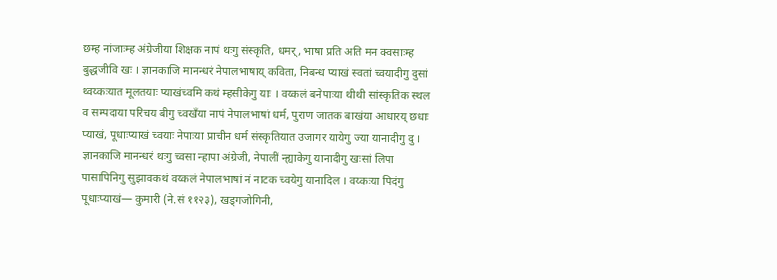छम्ह नांजाःम्ह अंग्रेजीया शिक्षक नापं थःगु संस्कृति, धमर्, भाषा प्रति अति मन क्वसाःम्ह बुद्धजीवि खः । ज्ञानकाजि मानन्धरं नेपालभाषाय् कविता, निबन्ध प्याखं स्वतां च्वयादीगु दुसां थ्वय्कःयात मूलतयाः प्याखंच्वमि कथं म्हसीकेगु याः । वय्कलं बनेपाःया थीथी सांस्कृतिक स्थल व सम्पदाया परिचय बीगु च्वखँया नापं नेपालभाषां धर्म, पुराण जातक बाखंया आधारय् छधाः प्याखं, पूधाःप्याखं च्वयाः नेपाःया प्राचीन धर्म संस्कृतियात उजागर यायेगु ज्या यानादीगु दु । ज्ञानकाजि मानन्धरं थःगु च्वसा न्हापा अंग्रेजी, नेपालीं न्ह्याकेगु यानादीगु खःसां लिपा पासापिनिगु सुझावकथं वय्कलं नेपालभाषां नं नाटक च्वयेगु यानादिल । वय्कःया पिदंगु पूधाःप्याखं— कुमारी (ने.सं ११२३), खड्गजोगिनी,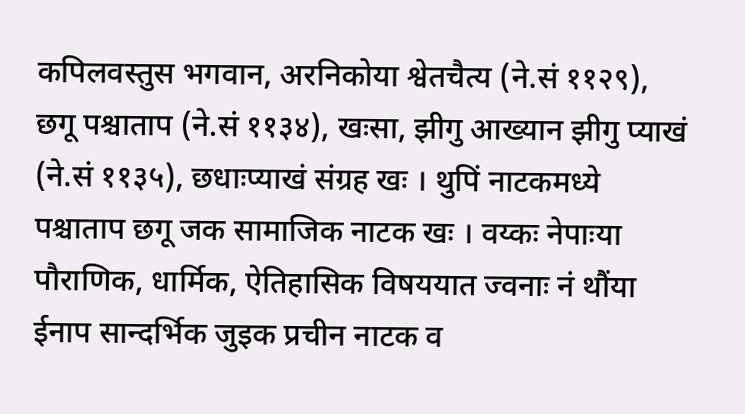कपिलवस्तुस भगवान, अरनिकोया श्वेतचैत्य (ने.सं ११२९), छगू पश्चाताप (ने.सं ११३४), खःसा, झीगु आख्यान झीगु प्याखं (ने.सं ११३५), छधाःप्याखं संग्रह खः । थुपिं नाटकमध्ये पश्चाताप छगू जक सामाजिक नाटक खः । वय्कः नेपाःया पौराणिक, धार्मिक, ऐतिहासिक विषययात ज्वनाः नं थौंया ईनाप सान्दर्भिक जुइक प्रचीन नाटक व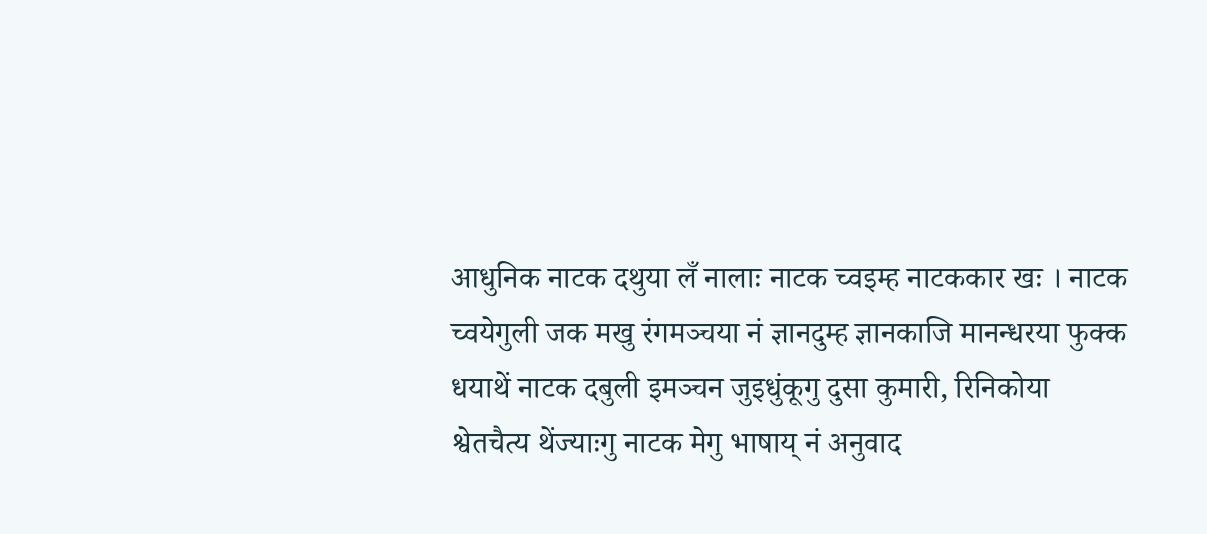आधुनिक नाटक दथुया लँ नालाः नाटक च्वइम्ह नाटककार खः । नाटक च्वयेगुली जक मखु रंगमञ्चया नं ज्ञानदुम्ह ज्ञानकाजि मानन्धरया फुक्क धयाथें नाटक दबुली इमञ्चन जुइधुंकूगु दुसा कुमारी, रिनिकोया श्वेतचैत्य थेंज्याःगु नाटक मेगु भाषाय् नं अनुवाद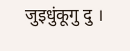जुइधुंकूगु दु ।